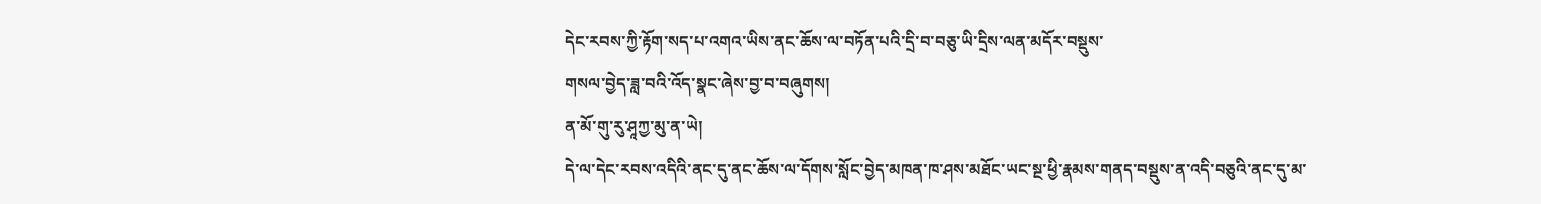དེང་རབས་ཀྱི་རྟོག་སད་པ་འགའ་ཡིས་ནང་ཆོས་ལ་བཏོན་པའི་དྲི་བ་བཅུ་ཡི་དྲིས་ལན་མདོར་བསྡུས་
གསལ་བྱེད་ཟླ་བའི་འོད་སྣང་ཞེས་བྱ་བ་བཞུགས།
ན་མོ་གུ་རུ་ཤཱཀྱ་མུ་ན་ཡེ།
དེ་ལ་དེང་རབས་འདིའི་ནང་དུ་ནང་ཆོས་ལ་དོགས་སློང་བྱེད་མཁན་ཁ་ཤས་མཐོང་ཡང་སྔ་ཕྱི་རྣམས་གནད་བསྡུས་ན་འདི་བཅུའི་ནང་དུ་མ་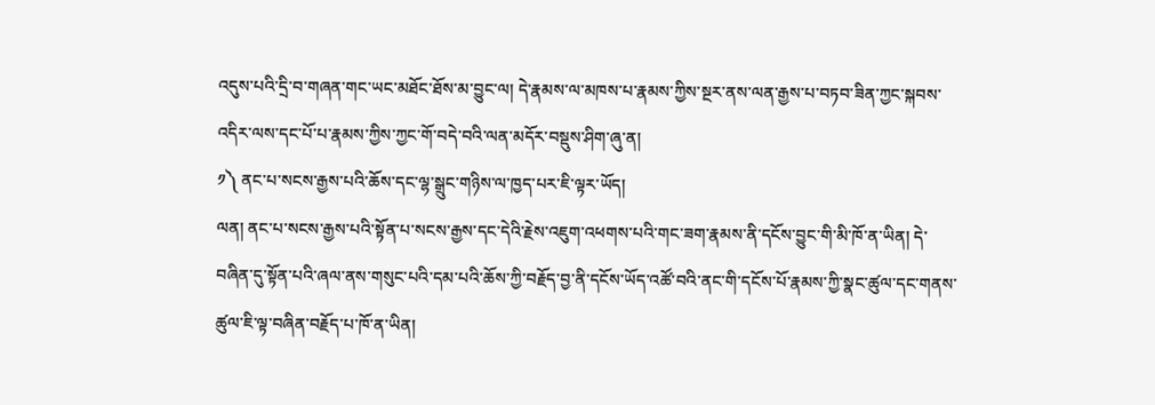འདུས་པའི་དྲི་བ་གཞན་གང་ཡང་མཐོང་ཐོས་མ་བྱུང་ལ། དེ་རྣམས་ལ་མཁས་པ་རྣམས་ཀྱིས་སྔར་ནས་ལན་རྒྱས་པ་བཏབ་ཟིན་ཀྱང་སྐབས་འདིར་ལས་དང་པོ་པ་རྣམས་ཀྱིས་ཀྱང་གོ་བདེ་བའི་ལན་མདོར་བསྡུས་ཤིག་ཞུ་ན།
༡༽ ནང་པ་སངས་རྒྱས་པའི་ཆོས་དང་ལྷ་སྒྲུང་གཉིས་ལ་ཁྱད་པར་ཇི་ལྟར་ཡོད།
ལན། ནང་པ་སངས་རྒྱས་པའི་སྟོན་པ་སངས་རྒྱས་དང་དེའི་རྗེས་འཇུག་འཕགས་པའི་གང་ཟག་རྣམས་ནི་དངོས་བྱུང་གི་མི་ཁོ་ན་ཡིན། དེ་བཞིན་དུ་སྟོན་པའི་ཞལ་ནས་གསུང་པའི་དམ་པའི་ཆོས་ཀྱི་བརྗོད་བྱ་ནི་དངོས་ཡོད་འཚོ་བའི་ནང་གི་དངོས་པོ་རྣམས་ཀྱི་སྣང་ཚུལ་དང་གནས་ཚུལ་ཇི་ལྟ་བཞིན་བརྗོད་པ་ཁོ་ན་ཡིན།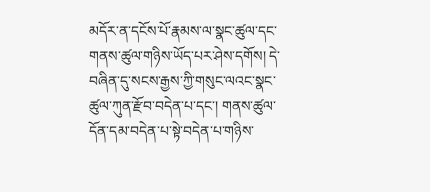མདོར་ན་དངོས་པོ་རྣམས་ལ་སྣང་ཚུལ་དང་གནས་ཚུལ་གཉིས་ཡོད་པར་ཤེས་དགོས། དེ་བཞིན་དུ་སངས་རྒྱས་ཀྱི་གསུང་ལའང་སྣང་ཚུལ་ཀུན་རྫོབ་བདེན་པ་དང་། གནས་ཚུལ་དོན་དམ་བདེན་པ་སྟེ་བདེན་པ་གཉིས་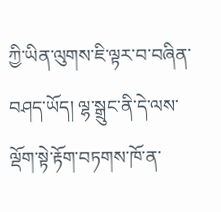ཀྱི་ཡིན་ལུགས་ཇི་ལྟར་བ་བཞིན་བཤད་ཡོད། ལྷ་སྒྲུང་ནི་དེ་ལས་ལྡོག་སྟེ་རྟོག་བཏགས་ཁོ་ན་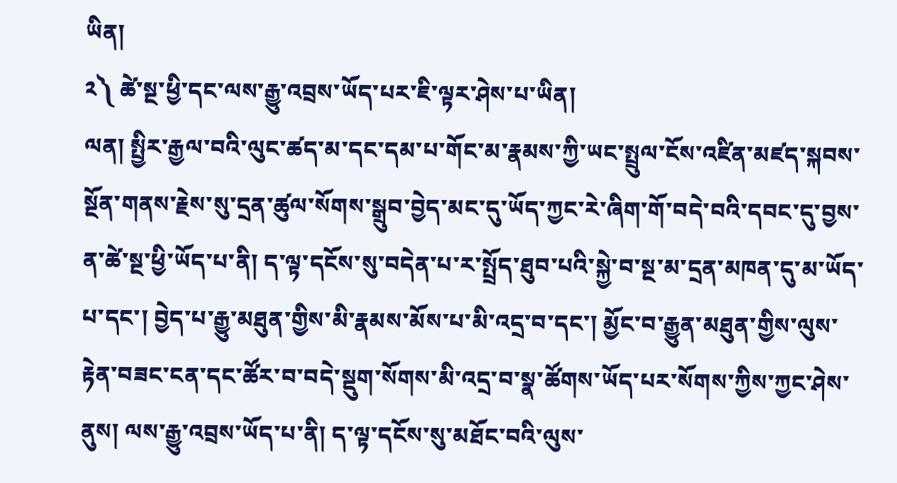ཡིན།
༢༽ ཚེ་སྔ་ཕྱི་དང་ལས་རྒྱུ་འབྲས་ཡོད་པར་ཇི་ལྟར་ཤེས་པ་ཡིན།
ལན། སྤྱིར་རྒྱལ་བའི་ལུང་ཚད་མ་དང་དམ་པ་གོང་མ་རྣམས་ཀྱི་ཡང་སྤྲུལ་ངོས་འཛིན་མཛད་སྐབས་སྔོན་གནས་རྗེས་སུ་དྲན་ཚུལ་སོགས་སྒྲུབ་བྱེད་མང་དུ་ཡོད་ཀྱང་རེ་ཞིག་གོ་བདེ་བའི་དབང་དུ་བྱས་ན་ཚེ་སྔ་ཕྱི་ཡོད་པ་ནི། ད་ལྟ་དངོས་སུ་བདེན་པ་ར་སྤྲོད་ཐུབ་པའི་སྐྱེ་བ་སྔ་མ་དྲན་མཁན་དུ་མ་ཡོད་པ་དང་། བྱེད་པ་རྒྱུ་མཐུན་གྱིས་མི་རྣམས་མོས་པ་མི་འདྲ་བ་དང་། མྱོང་བ་རྒྱུན་མཐུན་གྱིས་ལུས་རྟེན་བཟང་ངན་དང་ཚོར་བ་བདེ་སྡུག་སོགས་མི་འདྲ་བ་སྣ་ཚོགས་ཡོད་པར་སོགས་ཀྱིས་ཀྱང་ཤེས་ནུས། ལས་རྒྱུ་འབྲས་ཡོད་པ་ནི། ད་ལྟ་དངོས་སུ་མཐོང་བའི་ལུས་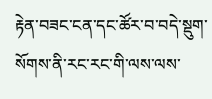རྟེན་བཟང་ངན་དང་ཚོར་བ་བདེ་སྡུག་སོགས་ནི་རང་རང་གི་ལས་ལས་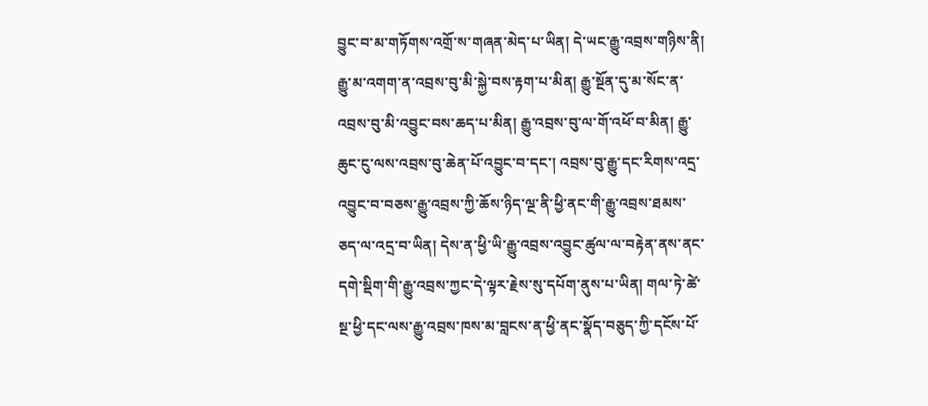བྱུང་བ་མ་གཏོགས་འགྲོ་ས་གཞན་མེད་པ་ཡིན། དེ་ཡང་རྒྱུ་འབྲས་གཉིས་ནི། རྒྱུ་མ་འགག་ན་འབྲས་བུ་མི་སྐྱེ་བས་རྟག་པ་མིན། རྒྱུ་སྔོན་དུ་མ་སོང་ན་འབྲས་བུ་མི་འབྱུང་བས་ཆད་པ་མིན། རྒྱུ་འབྲས་བུ་ལ་གོ་འཕོ་བ་མིན། རྒྱུ་ཆུང་ངུ་ལས་འབྲས་བུ་ཆེན་པོ་འབྱུང་བ་དང་། འབྲས་བུ་རྒྱུ་དང་རིགས་འདྲ་འབྱུང་བ་བཅས་རྒྱུ་འབྲས་ཀྱི་ཆོས་ཉིད་ལྔ་ནི་ཕྱི་ནང་གི་རྒྱུ་འབྲས་ཐམས་ཅད་ལ་འདྲ་བ་ཡིན། དེས་ན་ཕྱི་ཡི་རྒྱུ་འབྲས་འབྱུང་ཚུལ་ལ་བརྟེན་ནས་ནང་དགེ་སྡིག་གི་རྒྱུ་འབྲས་ཀྱང་དེ་ལྟར་རྗེས་སུ་དཔོག་ནུས་པ་ཡིན། གལ་ཏེ་ཚེ་སྔ་ཕྱི་དང་ལས་རྒྱུ་འབྲས་ཁས་མ་བླངས་ན་ཕྱི་ནང་སྣོད་བཅུད་ཀྱི་དངོས་པོ་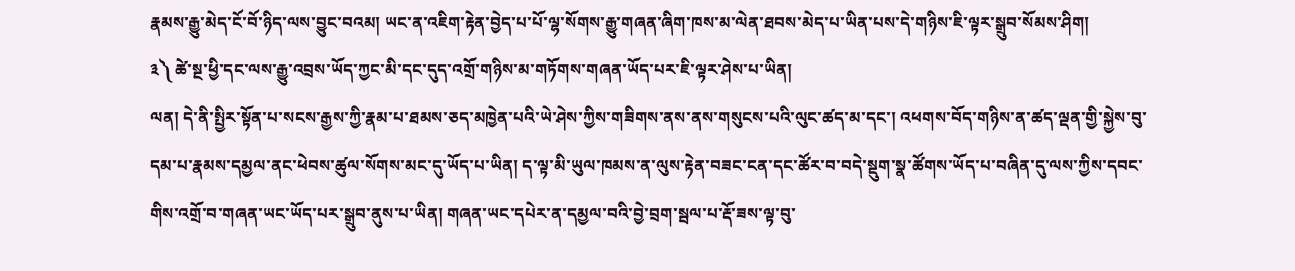རྣམས་རྒྱུ་མེད་ངོ་བོ་ཉིད་ལས་བྱུང་བའམ། ཡང་ན་འཇིག་རྟེན་བྱེད་པ་པོ་ལྷ་སོགས་རྒྱུ་གཞན་ཞིག་ཁས་མ་ལེན་ཐབས་མེད་པ་ཡིན་པས་དེ་གཉིས་ཇི་ལྟར་སྒྲུབ་སོམས་ཤིག།
༣༽ ཚེ་སྔ་ཕྱི་དང་ལས་རྒྱུ་འབྲས་ཡོད་ཀྱང་མི་དང་དུད་འགྲོ་གཉིས་མ་གཏོགས་གཞན་ཡོད་པར་ཇི་ལྟར་ཤེས་པ་ཡིན།
ལན། དེ་ནི་སྤྱིར་སྟོན་པ་སངས་རྒྱས་ཀྱི་རྣམ་པ་ཐམས་ཅད་མཁྱེན་པའི་ཡེ་ཤེས་ཀྱིས་གཟིགས་ནས་ནས་གསུངས་པའི་ལུང་ཚད་མ་དང་། འཕགས་བོད་གཉིས་ན་ཚད་ལྡན་གྱི་སྐྱེས་བུ་དམ་པ་རྣམས་དམྱལ་ནང་ཕེབས་ཚུལ་སོགས་མང་དུ་ཡོད་པ་ཡིན། ད་ལྟ་མི་ཡུལ་ཁམས་ན་ལུས་རྟེན་བཟང་ངན་དང་ཚོར་བ་བདེ་སྡུག་སྣ་ཚོགས་ཡོད་པ་བཞིན་དུ་ལས་ཀྱིས་དབང་གིས་འགྲོ་བ་གཞན་ཡང་ཡོད་པར་སྒྲུབ་ནུས་པ་ཡིན། གཞན་ཡང་དཔེར་ན་དམྱལ་བའི་བྱེ་བྲག་སྦལ་པ་རྡོ་ཟས་ལྟ་བུ་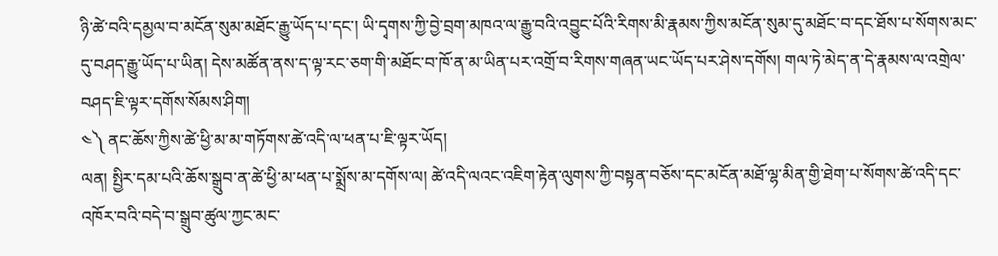ཉི་ཚེ་བའི་དམྱལ་བ་མངོན་སུམ་མཐོང་རྒྱུ་ཡོད་པ་དང་། ཡི་དྭགས་ཀྱི་བྱེ་བྲག་མཁའ་ལ་རྒྱུ་བའི་འབྱུང་པོའི་རིགས་མི་རྣམས་ཀྱིས་མངོན་སུམ་དུ་མཐོང་བ་དང་ཐོས་པ་སོགས་མང་དུ་བཤད་རྒྱུ་ཡོད་པ་ཡིན། དེས་མཚོན་ནས་ད་ལྟ་རང་ཅག་གི་མཐོང་བ་ཁོ་ན་མ་ཡིན་པར་འགྲོ་བ་རིགས་གཞན་ཡང་ཡོད་པར་ཤེས་དགོས། གལ་ཏེ་མེད་ན་དེ་རྣམས་ལ་འགྲེལ་བཤད་ཇི་ལྟར་དགོས་སོམས་ཤིག།
༤༽ ནང་ཆོས་ཀྱིས་ཚེ་ཕྱི་མ་མ་གཏོགས་ཚེ་འདི་ལ་ཕན་པ་ཇི་ལྟར་ཡོད།
ལན། སྤྱིར་དམ་པའི་ཆོས་སྒྲུབ་ན་ཚེ་ཕྱི་མ་ཕན་པ་སྨྲོས་མ་དགོས་ལ། ཚེ་འདི་ལའང་འཇིག་རྟེན་ལུགས་ཀྱི་བསྟན་བཅོས་དང་མངོན་མཐོ་ལྷ་མིན་གྱི་ཐེག་པ་སོགས་ཚེ་འདི་དང་འཁོར་བའི་བདེ་བ་སྒྲུབ་ཚུལ་ཀྱང་མང་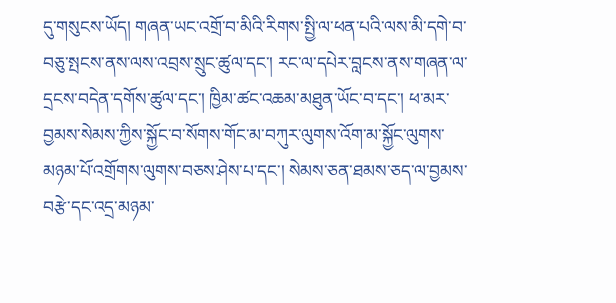དུ་གསུངས་ཡོད། གཞན་ཡང་འགྲོ་བ་མིའི་རིགས་སྤྱི་ལ་ཕན་པའི་ལས་མི་དགེ་བ་བཅུ་སྤངས་ནས་ལས་འབྲས་སྲུང་ཚུལ་དང་། རང་ལ་དཔེར་བླངས་ནས་གཞན་ལ་དྲངས་བདེན་དགོས་ཚུལ་དང་། ཁྱིམ་ཚང་འཆམ་མཐུན་ཡོང་བ་དང་། ཕ་མར་བྱམས་སེམས་ཀྱིས་སྐྱོང་བ་སོགས་གོང་མ་བཀུར་ལུགས་འོག་མ་སྐྱོང་ལུགས་མཉམ་པོ་འགྲོགས་ལུགས་བཅས་ཤེས་པ་དང་། སེམས་ཅན་ཐམས་ཅད་ལ་བྱམས་བརྩེ་དང་འདྲ་མཉམ་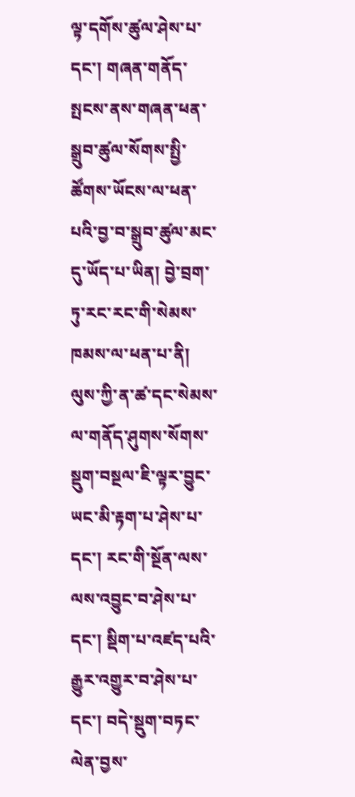ལྟ་དགོས་ཚུལ་ཤེས་པ་དང་། གཞན་གནོད་སྤངས་ནས་གཞན་ཕན་སྒྲུབ་ཚུལ་སོགས་སྤྱི་ཚོགས་ཡོངས་ལ་ཕན་པའི་བྱ་བ་སྒྲུབ་ཚུལ་མང་དུ་ཡོད་པ་ཡིན། བྱེ་བྲག་ཏུ་རང་རང་གི་སེམས་ཁམས་ལ་ཕན་པ་ནི། ལུས་ཀྱི་ན་ཚ་དང་སེམས་ལ་གནོད་ཤུགས་སོགས་སྡུག་བསྔལ་ཇི་ལྟར་བྱུང་ཡང་མི་རྟག་པ་ཤེས་པ་དང་། རང་གི་སྔོན་ལས་ལས་འབྱུང་བ་ཤེས་པ་དང་། སྡིག་པ་འཛད་པའི་རྒྱུར་འགྱུར་བ་ཤེས་པ་དང་། བདེ་སྡུག་བཏང་ལེན་བྱས་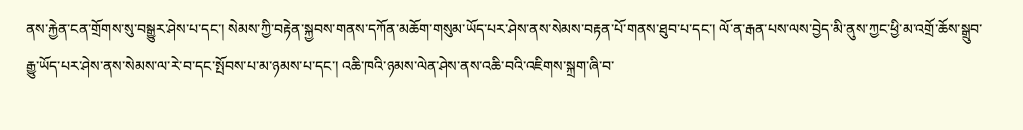ནས་རྐྱེན་ངན་གྲོགས་སུ་བསྒྱུར་ཤེས་པ་དང་། སེམས་ཀྱི་བརྟེན་སྐྱབས་གནས་དཀོན་མཆོག་གསུམ་ཡོད་པར་ཤེས་ནས་སེམས་བརྟན་པོ་གནས་ཐུབ་པ་དང་། ལོ་ན་རྒན་པས་ལས་བྱེད་མི་ནུས་ཀྱང་ཕྱི་མ་འགྲོ་ཆོས་སྒྲུབ་རྒྱུ་ཡོད་པར་ཤེས་ནས་སེམས་ལ་རེ་བ་དང་སྤོབས་པ་མ་ཉམས་པ་དང་། འཆི་ཁའི་ཉམས་ལེན་ཤེས་ནས་འཆི་བའི་འཇིགས་སྐྲག་ཞི་བ་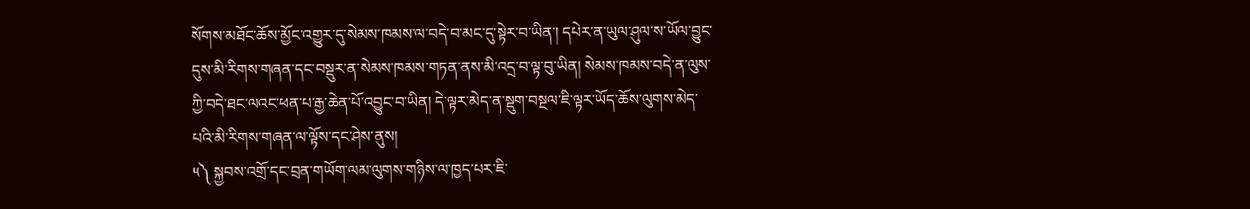སོགས་མཐོང་ཆོས་མྱོང་འགྱུར་དུ་སེམས་ཁམས་ལ་བདེ་བ་མང་དུ་སྟེར་བ་ཡིན་། དཔེར་ན་ཡུལ་ཤུལ་ས་ཡོལ་བྱུང་དུས་མི་རིགས་གཞན་དང་བསྡུར་ན་སེམས་ཁམས་གཏན་ནས་མི་འདྲ་བ་ལྟ་བུ་ཡིན། སེམས་ཁམས་བདེ་ན་ལུས་ཀྱི་བདེ་ཐང་ལའང་ཕན་པ་རྒྱ་ཆེན་པོ་འབྱུང་བ་ཡིན། དེ་ལྟར་མེད་ན་སྡུག་བསྔལ་ཇི་ལྟར་ཡོད་ཆོས་ལུགས་མེད་པའི་མི་རིགས་གཞན་ལ་ལྟོས་དང་ཤེས་ནུས།
༥༽ སྐྱབས་འགྲོ་དང་བྲན་གཡོག་ལམ་ལུགས་གཉིས་ལ་ཁྱད་པར་ཇི་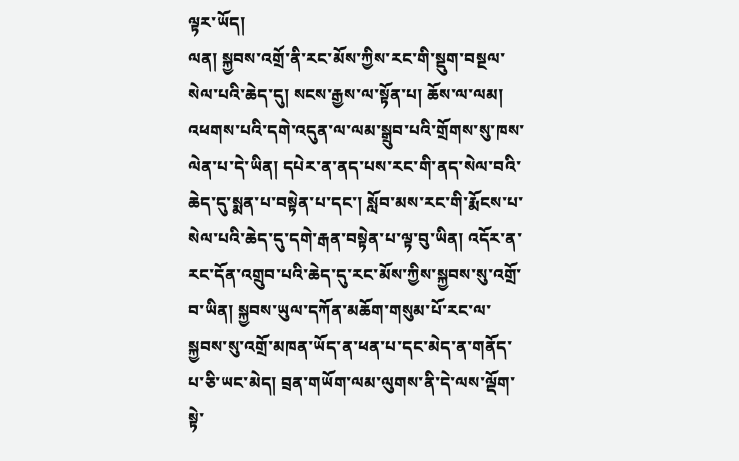ལྟར་ཡོད།
ལན། སྐྱབས་འགྲོ་ནི་རང་མོས་ཀྱིས་རང་གི་སྡུག་བསྔལ་སེལ་པའི་ཆེད་དུ། སངས་རྒྱས་ལ་སྟོན་པ། ཆོས་ལ་ལམ། འཕགས་པའི་དགེ་འདུན་ལ་ལམ་སྒྲུབ་པའི་གྲོགས་སུ་ཁས་ལེན་པ་དེ་ཡིན། དཔེར་ན་ནད་པས་རང་གི་ནད་སེལ་བའི་ཆེད་དུ་སྨན་པ་བསྟེན་པ་དང་། སློབ་མས་རང་གི་རྨོངས་པ་སེལ་པའི་ཆེད་དུ་དགེ་རྒན་བསྟེན་པ་ལྟ་བུ་ཡིན། འདོར་ན་རང་དོན་འགྲུབ་པའི་ཆེད་དུ་རང་མོས་ཀྱིས་སྐྱབས་སུ་འགྲོ་བ་ཡིན། སྐྱབས་ཡུལ་དཀོན་མཆོག་གསུམ་པོ་རང་ལ་སྐྱབས་སུ་འགྲོ་མཁན་ཡོད་ན་ཕན་པ་དང་མེད་ན་གནོད་པ་ཅི་ཡང་མེད། བྲན་གཡོག་ལམ་ལུགས་ནི་དེ་ལས་ལྡོག་སྟེ་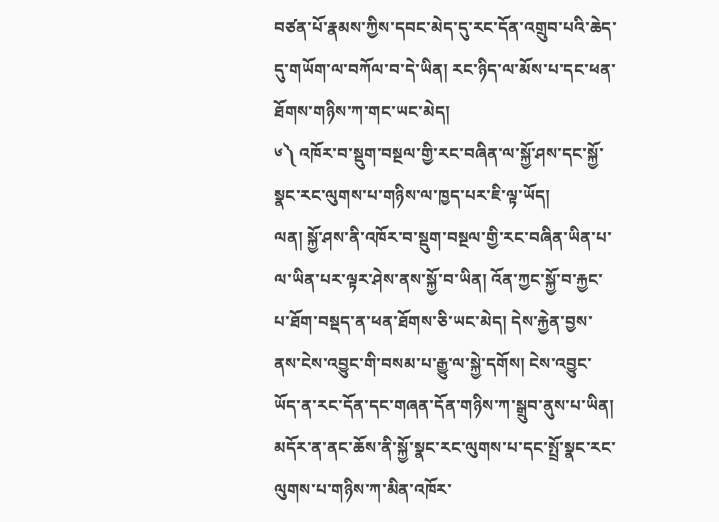བཙན་པོ་རྣམས་ཀྱིས་དབང་མེད་དུ་རང་དོན་འགྲུབ་པའི་ཆེད་དུ་གཡོག་ལ་བཀོལ་བ་དེ་ཡིན། རང་ཉིད་ལ་མོས་པ་དང་ཕན་ཐོགས་གཉིས་ཀ་གང་ཡང་མེད།
༦༽ འཁོར་བ་སྡུག་བསྔལ་གྱི་རང་བཞིན་ལ་སྐྱོ་ཤས་དང་སྐྱོ་སྣང་རང་ལུགས་པ་གཉིས་ལ་ཁྱད་པར་ཇི་ལྟ་ཡོད།
ལན། སྐྱོ་ཤས་ནི་འཁོར་བ་སྡུག་བསྔལ་གྱི་རང་བཞིན་ཡིན་པ་ལ་ཡིན་པར་ལྟར་ཤེས་ནས་སྐྱོ་བ་ཡིན། འོན་ཀྱང་སྐྱོ་བ་རྐྱང་པ་ཐོག་བསྡད་ན་ཕན་ཐོགས་ཅི་ཡང་མེད། དེས་རྐྱེན་བྱས་ནས་ངེས་འབྱུང་གི་བསམ་པ་རྒྱུ་ལ་སྐྱེ་དགོས། ངེས་འབྱུང་ཡོད་ན་རང་དོན་དང་གཞན་དོན་གཉིས་ཀ་སྒྲུབ་ནུས་པ་ཡིན། མདོར་ན་ནང་ཆོས་ནི་སྐྱོ་སྣང་རང་ལུགས་པ་དང་སྤྲོ་སྣང་རང་ལུགས་པ་གཉིས་ཀ་མིན་འཁོར་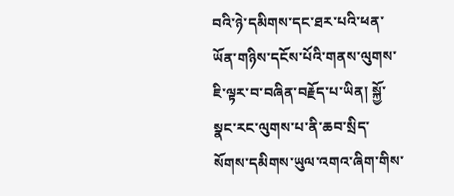བའི་ཉེ་དམིགས་དང་ཐར་པའི་ཕན་ཡོན་གཉིས་དངོས་པོའི་གནས་ལུགས་ཇི་ལྟར་བ་བཞིན་བརྗོད་པ་ཡིན། སྐྱོ་སྣང་རང་ལུགས་པ་ནི་ཆབ་སྲིད་སོགས་དམིགས་ཡུལ་འགའ་ཞིག་གིས་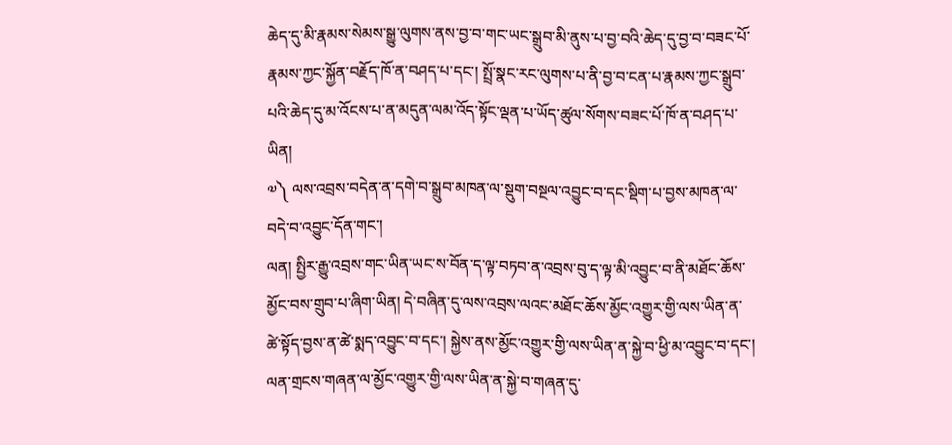ཆེད་དུ་མི་རྣམས་སེམས་སྒྱུ་ལུགས་ནས་བྱ་བ་གང་ཡང་སྒྲུབ་མི་ནུས་པ་བྱ་བའི་ཆེད་དུ་བྱ་བ་བཟང་པོ་རྣམས་ཀྱང་སྐྱོན་བརྗོད་ཁོ་ན་བཤད་པ་དང་། སྤྲོ་སྣང་རང་ལུགས་པ་ནི་བྱ་བ་ངན་པ་རྣམས་ཀྱང་སྒྲུབ་པའི་ཆེད་དུ་མ་འོངས་པ་ན་མདུན་ལམ་འོད་སྟོང་ལྡན་པ་ཡོད་ཚུལ་སོགས་བཟང་པོ་ཁོ་ན་བཤད་པ་ཡིན།
༧༽ ལས་འབྲས་བདེན་ན་དགེ་བ་སྒྲུབ་མཁན་ལ་སྡུག་བསྔལ་འབྱུང་བ་དང་སྡིག་པ་བྱས་མཁན་ལ་བདེ་བ་འབྱུང་དོན་གང་།
ལན། སྤྱིར་རྒྱུ་འབྲས་གང་ཡིན་ཡང་ས་བོན་ད་ལྟ་བཏབ་ན་འབྲས་བུ་ད་ལྟ་མི་འབྱུང་བ་ནི་མཐོང་ཆོས་མྱོང་བས་གྲུབ་པ་ཞིག་ཡིན། དེ་བཞིན་དུ་ལས་འབྲས་ལའང་མཐོང་ཆོས་མྱོང་འགྱུར་གྱི་ལས་ཡིན་ན་ཚེ་སྟོད་བྱས་ན་ཚེ་སྨད་འབྱུང་བ་དང་། སྐྱེས་ནས་མྱོང་འགྱུར་གྱི་ལས་ཡིན་ན་སྐྱེ་བ་ཕྱི་མ་འབྱུང་བ་དང་། ལན་གྲངས་གཞན་ལ་མྱོང་འགྱུར་གྱི་ལས་ཡིན་ན་སྐྱེ་བ་གཞན་དུ་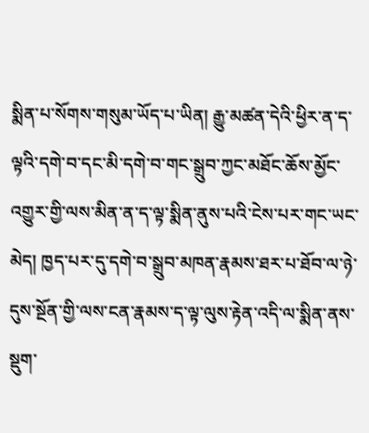སྨིན་པ་སོགས་གསུམ་ཡོད་པ་ཡིན། རྒྱུ་མཚན་དེའི་ཕྱིར་ན་ད་ལྟའི་དགེ་བ་དང་མི་དགེ་བ་གང་སྒྲུབ་ཀྱང་མཐོང་ཆོས་མྱོང་འགྱུར་གྱི་ལས་མིན་ན་ད་ལྟ་སྨིན་ནུས་པའི་ངེས་པར་གང་ཡང་མེད། ཁྱད་པར་དུ་དགེ་བ་སྒྲུབ་མཁན་རྣམས་ཐར་པ་ཐོབ་ལ་ཉེ་དུས་སྔོན་གྱི་ལས་ངན་རྣམས་ད་ལྟ་ལུས་རྟེན་འདི་ལ་སྨིན་ནས་སྡུག་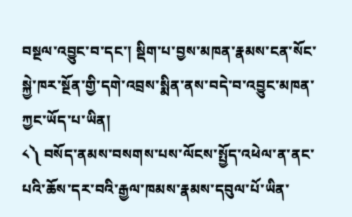བསྔལ་འབྱུང་བ་དང་། སྡིག་པ་བྱས་མཁན་རྣམས་ངན་སོང་སྐྱེ་ཁར་སྔོན་གྱི་དགེ་འབྲས་སྨིན་ནས་བདེ་བ་འབྱུང་མཁན་ཀྱང་ཡོད་པ་ཡིན།
༨༽ བསོད་ནམས་བསགས་པས་ལོངས་སྤྱོད་འཕེལ་ན་ནང་པའི་ཆོས་དར་བའི་རྒྱལ་ཁམས་རྣམས་དབུལ་པོ་ཡིན་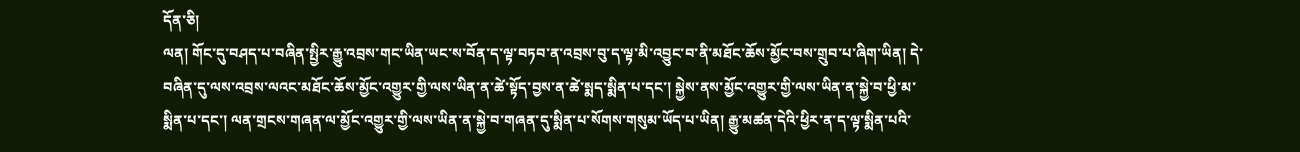དོན་ཅི།
ལན། གོང་དུ་བཤད་པ་བཞིན་སྤྱིར་རྒྱུ་འབྲས་གང་ཡིན་ཡང་ས་བོན་ད་ལྟ་བཏབ་ན་འབྲས་བུ་ད་ལྟ་མི་འབྱུང་བ་ནི་མཐོང་ཆོས་མྱོང་བས་གྲུབ་པ་ཞིག་ཡིན། དེ་བཞིན་དུ་ལས་འབྲས་ལའང་མཐོང་ཆོས་མྱོང་འགྱུར་གྱི་ལས་ཡིན་ན་ཚེ་སྟོད་བྱས་ན་ཚེ་སྨད་སྨིན་པ་དང་། སྐྱེས་ནས་མྱོང་འགྱུར་གྱི་ལས་ཡིན་ན་སྐྱེ་བ་ཕྱི་མ་སྨིན་པ་དང་། ལན་གྲངས་གཞན་ལ་མྱོང་འགྱུར་གྱི་ལས་ཡིན་ན་སྐྱེ་བ་གཞན་དུ་སྨིན་པ་སོགས་གསུམ་ཡོད་པ་ཡིན། རྒྱུ་མཚན་དེའི་ཕྱིར་ན་ད་ལྟ་སྨིན་པའི་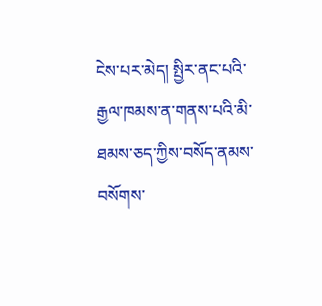ངེས་པར་མེད། སྤྱིར་ནང་པའི་རྒྱལ་ཁམས་ན་གནས་པའི་མི་ཐམས་ཅད་ཀྱིས་བསོད་ནམས་བསོགས་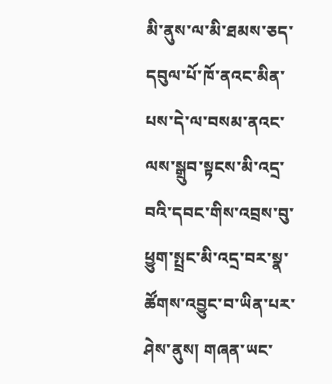མི་ནུས་ལ་མི་ཐམས་ཅད་དབུལ་པོ་ཁོ་ནའང་མིན་པས་དེ་ལ་བསམ་ནའང་ལས་སྒྲུབ་སྟངས་མི་འདྲ་བའི་དབང་གིས་འབྲས་བུ་ཕྱུག་སྤྲང་མི་འདྲ་བར་སྣ་ཚོགས་འབྱུང་བ་ཡིན་པར་ཤེས་ནུས། གཞན་ཡང་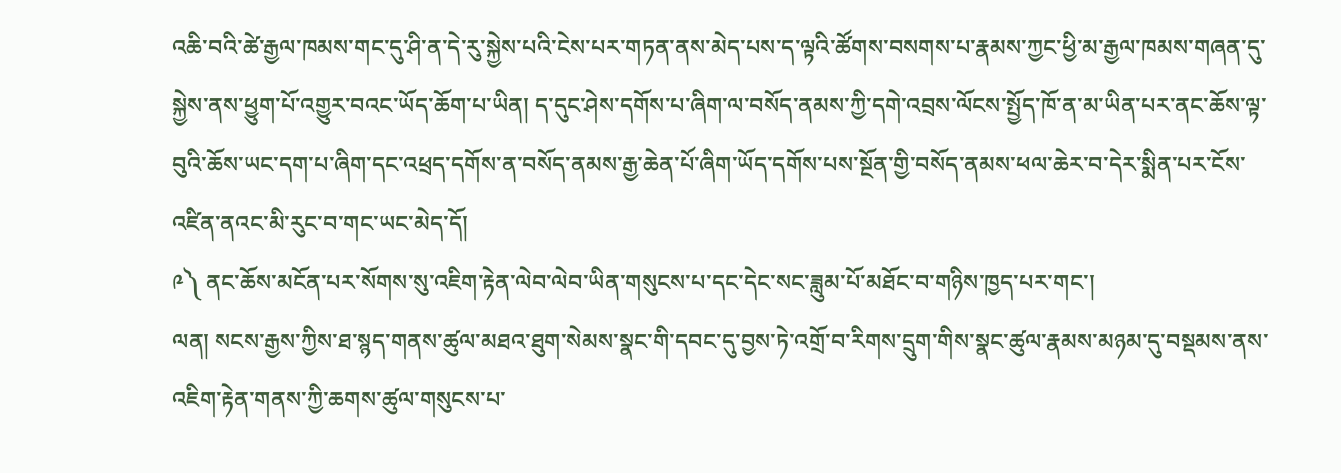འཆི་བའི་ཚེ་རྒྱལ་ཁམས་གང་དུ་ཤི་ན་དེ་རུ་སྐྱེས་པའི་ངེས་པར་གཏན་ནས་མེད་པས་ད་ལྟའི་ཚོགས་བསགས་པ་རྣམས་ཀྱང་ཕྱི་མ་རྒྱལ་ཁམས་གཞན་དུ་སྐྱེས་ནས་ཕྱུག་པོ་འགྱུར་བའང་ཡོད་ཆོག་པ་ཡིན། ད་དུང་ཤེས་དགོས་པ་ཞིག་ལ་བསོད་ནམས་ཀྱི་དགེ་འབྲས་ལོངས་སྤྱོད་ཁོ་ན་མ་ཡིན་པར་ནང་ཆོས་ལྟ་བུའི་ཆོས་ཡང་དག་པ་ཞིག་དང་འཕྲད་དགོས་ན་བསོད་ནམས་རྒྱ་ཆེན་པོ་ཞིག་ཡོད་དགོས་པས་སྔོན་གྱི་བསོད་ནམས་ཕལ་ཆེར་བ་དེར་སྨིན་པར་ངོས་འཛིན་ནའང་མི་རུང་བ་གང་ཡང་མེད་དོ།
༩༽ ནང་ཆོས་མངོན་པར་སོགས་སུ་འཇིག་རྟེན་ལེབ་ལེབ་ཡིན་གསུངས་པ་དང་དེང་སང་ཟླུམ་པོ་མཐོང་བ་གཉིས་ཁྱད་པར་གང་།
ལན། སངས་རྒྱས་ཀྱིས་ཐ་སྙད་གནས་ཚུལ་མཐའ་ཐུག་སེམས་སྣང་གི་དབང་དུ་བྱས་ཏེ་འགྲོ་བ་རིགས་དྲུག་གིས་སྣང་ཚུལ་རྣམས་མཉམ་དུ་བསྡམས་ནས་འཇིག་རྟེན་གནས་ཀྱི་ཆགས་ཚུལ་གསུངས་པ་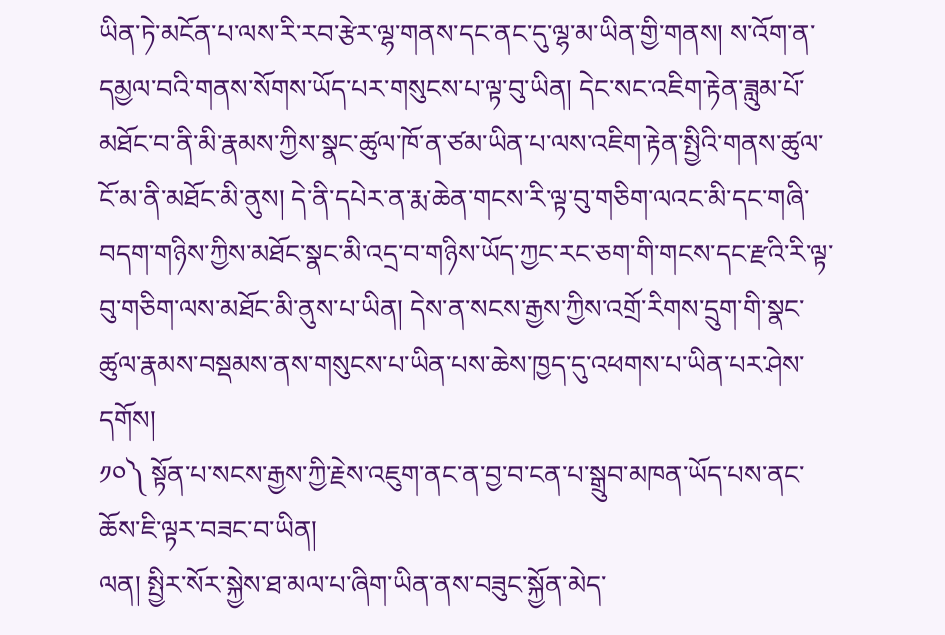ཡིན་ཏེ་མངོན་པ་ལས་རི་རབ་རྩེར་ལྷ་གནས་དང་ནང་དུ་ལྷ་མ་ཡིན་གྱི་གནས། ས་འོག་ན་དམྱལ་བའི་གནས་སོགས་ཡོད་པར་གསུངས་པ་ལྟ་བུ་ཡིན། དེང་སང་འཇིག་རྟེན་ཟླུམ་པོ་མཐོང་བ་ནི་མི་རྣམས་ཀྱིས་སྣང་ཚུལ་ཁོ་ན་ཙམ་ཡིན་པ་ལས་འཇིག་རྟེན་སྤྱིའི་གནས་ཚུལ་ངོ་མ་ནི་མཐོང་མི་ནུས། དེ་ནི་དཔེར་ན་རྨ་ཆེན་གངས་རི་ལྟ་བུ་གཅིག་ལའང་མི་དང་གཞི་བདག་གཉིས་ཀྱིས་མཐོང་སྣང་མི་འདྲ་བ་གཉིས་ཡོད་ཀྱང་རང་ཅག་གི་གངས་དང་རྫའི་རི་ལྟ་བུ་གཅིག་ལས་མཐོང་མི་ནུས་པ་ཡིན། དེས་ན་སངས་རྒྱས་ཀྱིས་འགྲོ་རིགས་དྲུག་གི་སྣང་ཚུལ་རྣམས་བསྡམས་ནས་གསུངས་པ་ཡིན་པས་ཆེས་ཁྱད་དུ་འཕགས་པ་ཡིན་པར་ཤེས་དགོས།
༡༠༽ སྟོན་པ་སངས་རྒྱས་ཀྱི་རྗེས་འཇུག་ནང་ན་བྱ་བ་ངན་པ་སྒྲུབ་མཁན་ཡོད་པས་ནང་ཆོས་ཇི་ལྟར་བཟང་བ་ཡིན།
ལན། སྤྱིར་སོར་སྐྱེས་ཐ་མལ་པ་ཞིག་ཡིན་ནས་བཟུང་སྐྱོན་མེད་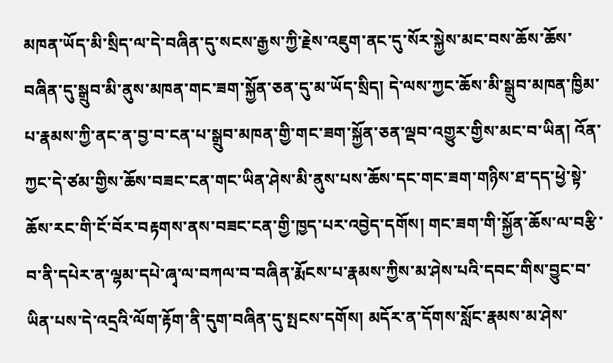མཁན་ཡོད་མི་སྲིད་ལ་དེ་བཞིན་དུ་སངས་རྒྱས་ཀྱི་རྗེས་འཇུག་ནང་དུ་སོར་སྐྱེས་མང་བས་ཆོས་ཆོས་བཞིན་དུ་སྒྲུབ་མི་ནུས་མཁན་གང་ཟག་སྐྱོན་ཅན་དུ་མ་ཡོད་སྲིད། དེ་ལས་ཀྱང་ཆོས་མི་སྒྲུབ་མཁན་ཁྱིམ་པ་རྣམས་ཀྱི་ནང་ན་བྱ་བ་ངན་པ་སྒྲུབ་མཁན་གྱི་གང་ཟག་སྐྱོན་ཅན་ལྡབ་འགྱུར་གྱིས་མང་བ་ཡིན། འོན་ཀྱང་དེ་ཙམ་གྱིས་ཆོས་བཟང་ངན་གང་ཡིན་ཤེས་མི་ནུས་པས་ཆོས་དང་གང་ཟག་གཉིས་ཐ་དད་ཕྱེ་སྟེ་ཆོས་རང་གི་ངོ་བོར་བརྟགས་ནས་བཟང་ངན་གྱི་ཁྱད་པར་འབྱེད་དགོས། གང་ཟག་གི་སྐྱོན་ཆོས་ལ་བརྩི་བ་ནི་དཔེར་ན་ལྷམ་དཔེ་ཞྭ་ལ་བཀལ་བ་བཞིན་རྨོངས་པ་རྣམས་ཀྱིས་མ་ཤེས་པའི་དབང་གིས་བྱུང་བ་ཡིན་པས་དེ་འདྲའི་ལོག་རྟོག་ནི་དུག་བཞིན་དུ་སྤངས་དགོས། མདོར་ན་དོགས་སློང་རྣམས་མ་ཤེས་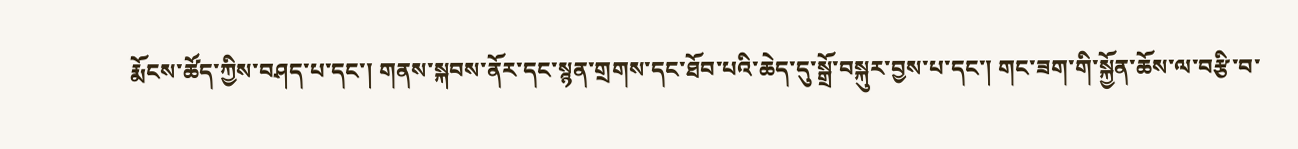རྨོངས་ཚོད་ཀྱིས་བཤད་པ་དང་། གནས་སྐབས་ནོར་དང་སྙན་གྲགས་དང་ཐོབ་པའི་ཆེད་དུ་སྒྲོ་བསྐུར་བྱས་པ་དང་། གང་ཟག་གི་སྐྱོན་ཆོས་ལ་བརྩི་བ་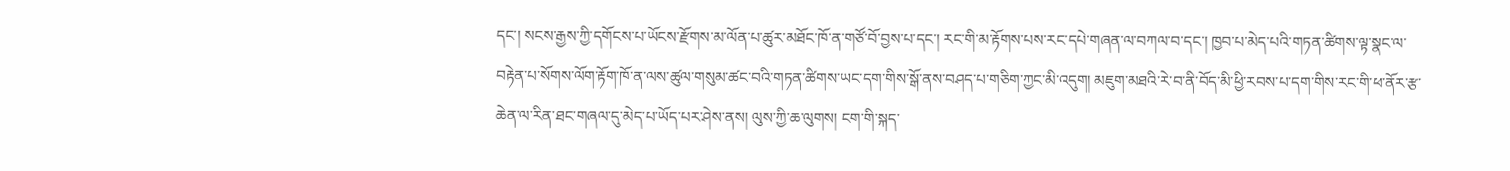དང་། སངས་རྒྱས་ཀྱི་དགོངས་པ་ཡོངས་རྫོགས་མ་ལོན་པ་ཚུར་མཐོང་ཁོ་ན་གཙོ་བོ་བྱས་པ་དང་། རང་གི་མ་རྟོགས་པས་རང་དཔེ་གཞན་ལ་བཀལ་བ་དང་། ཁྱབ་པ་མེད་པའི་གཏན་ཚིགས་ལྟ་སྣང་ལ་བརྟེན་པ་སོགས་ལོག་རྟོག་ཁོ་ན་ལས་ཚུལ་གསུམ་ཚང་བའི་གཏན་ཚིགས་ཡང་དག་གིས་སྒོ་ནས་བཤད་པ་གཅིག་ཀྱང་མི་འདུག། མཇུག་མཐའི་རེ་བ་ནི་བོད་མི་ཕྱི་རབས་པ་དག་གིས་རང་གི་ཕ་ནོར་རྩ་ཆེན་ལ་རིན་ཐང་གཞལ་དུ་མེད་པ་ཡོད་པར་ཤེས་ནས། ལུས་ཀྱི་ཆ་ལུགས། ངག་གི་སྐད་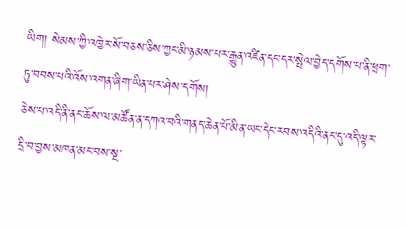ཡིག། སེམས་ཀྱི་འཁྱེར་སོ་བཅས་ཅིས་ཀྱང་མི་ཉམས་པར་རྒྱུན་འཛིན་དང་དར་སྤེལ་བྱེད་དགོས་པ་ནི་ཕྲག་ཏུ་བབས་པའི་འོས་འགན་ཞིག་ཡིན་པར་ཤེས་དགོས།
ཅེས་པ་འདི་ནི་ནང་ཆོས་ལ་མཚོན་ན་དཀའ་བའི་གནད་ཆེན་པོ་མིན་ཡང་དེང་རབས་འདིའི་ནང་དུ་འདི་ལྟར་དྲི་བ་བྱས་མཁན་མང་བས་སྔ་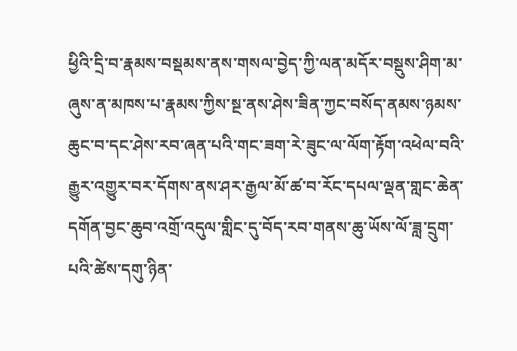ཕྱིའི་དྲི་བ་རྣམས་བསྡམས་ནས་གསལ་བྱེད་ཀྱི་ལན་མདོར་བསྡུས་ཤིག་མ་ཞུས་ན་མཁས་པ་རྣམས་ཀྱིས་སྔ་ནས་ཤེས་ཟིན་ཀྱང་བསོད་ནམས་ཉམས་ཆུང་བ་དང་ཤེས་རབ་ཞན་པའི་གང་ཟག་རེ་ཟུང་ལ་ལོག་རྟོག་འཕེལ་བའི་རྒྱུར་འགྱུར་བར་དོགས་ནས་ཤར་རྒྱལ་མོ་ཚ་བ་རོང་དཔལ་ལྡན་གླང་ཆེན་དགོན་བྱང་ཆུབ་འགྲོ་འདུལ་གླིང་དུ་བོད་རབ་གནས་ཆུ་ཡོས་ལོ་ཟླ་དྲུག་པའི་ཚེས་དགུ་ཉིན་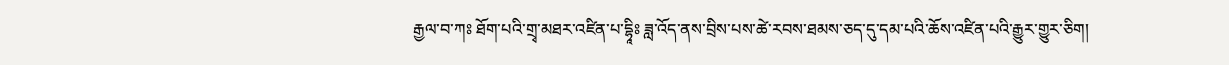རྒྱལ་བ་ཀཿ ཐོག་པའི་གྲྭ་མཐར་འཛིན་པ་དྷཱིཿ ཟླ་འོད་ནས་བྲིས་པས་ཚེ་རབས་ཐམས་ཅད་དུ་དམ་པའི་ཆོས་འཛིན་པའི་རྒྱུར་གྱུར་ཅིག།